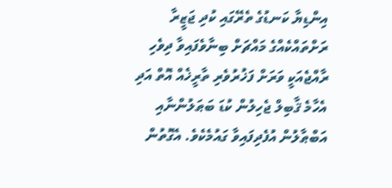އިންޑިޔާ ކަނޑުގެ ތެރޭގައި ކުދި ޖަޒީރާ ރަށްތައްކެއްގެ މައްޗަށް ބިނާވެފައިވާ ދިވެހި ރާއްޖެއަކީ ވަރަށް ފަޚުރުވެރި ތާރީޚެއް އޮތް އަދި އެހާމެ ޤާބިލް ޖެހިލުން ކުޑަ ބަޠަލުންނާއި އަބްޠާލުން އުފެދިފައިވާ ގައުމެކެވެ. އެގޮތުން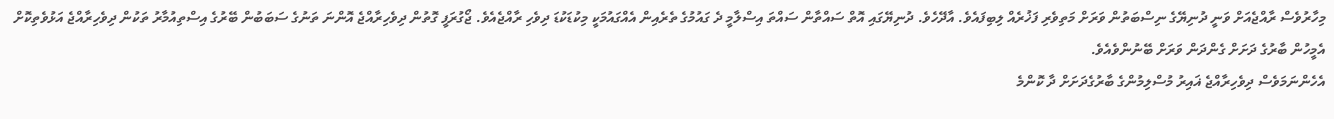މިހާރުވެސް ރާއްޖެއަށް ވަނީ ދުނިޔޭގެ ނިސްބަތުން ވަރަށް މަތިވެރި ފަޚުރެއް ލިބިފައެވެ. އާދޭހެވެ. ދުނިޔޭގައި އޮތް ސައްތާން ސައްތަ އިސްލާމީ ދެ ގައުމުގެ ތެރެއިން އެއްގައުމަކީ މިކުޑަކުޑަ ދިވެހި ރާއްޖެއެވެ. ޖޯގުރަފީ ގޮތުން ދިވެހިރާއްޖެ އޮންނަ ތަނުގެ ސަބަބުން ބޭރުގެ އިސްތިއުމާރު ތަކުން ދިވެހިރާއްޖެ އަޅުވެތިކޮށް އެމީހުން ބާރުގެ ދަށަށް ގެންދަން ވަރަށް ބޭނުންވެއެވެ.
އެހެންނަމަވެސް ދިވެހިރާއްޖެ ޣައިރު މުސްލިމުންގެ ބާރުގެދަށަށް ދާ ކޮންމެ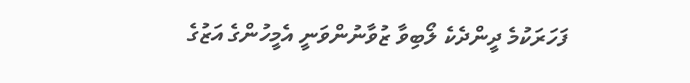ފަހަރަކުމެ ދީންދެކެ ލޯބިވާ ޒުވާނުންވަނީ އެމީހުންގެ އަޒުގެ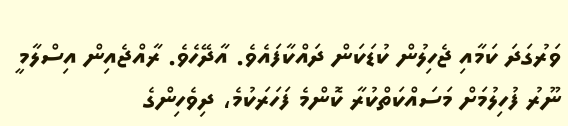ވަރުގަދަ ކަމާއި ޖެހިލުން ކުޑަކަން ދައްކާފައެވެ. އާދޭހެވެ. ރާއްޖެއިން އިސްލާމީ ނޫރު ފުހިލުމަށް މަސައްކަތްކުރާ ކޮންމެ ފަހަރަކުމެ، ދިވެހިންގެ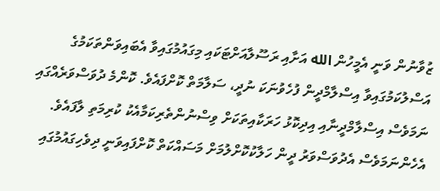ޒުވާނުން ވަނީ އެމީހުން الله އަށާއި ރަސޫލާއަށްޓަކައި މިގައުމުގައިވާ އެބައިވަންތަކަމުގެ އަސްލުކަމުގައިވާ އިސްލާމްދީން ފުހެވުނަކަ ނުދީ، ސަލާމަތް ކޮށްފައެވެ. ކޮންމެ ދުވަސްވަރެއްގައި ނަމަވެސް އިސްލާމްދީނާއި އިދިކޮޅު ހަރަކާއިތަކަށް ވިސްނުންތެރިކަމާއެކު ކުރިމަތި ލާފައެވެ. އެހެންނަމަވެސް އެދުވަސްވަރު ދީން ހަލާކުކޮށްލުމަށް މަސައްކަތް ކޮށްފައިވަނީ ދިވެހިގައުމުގައި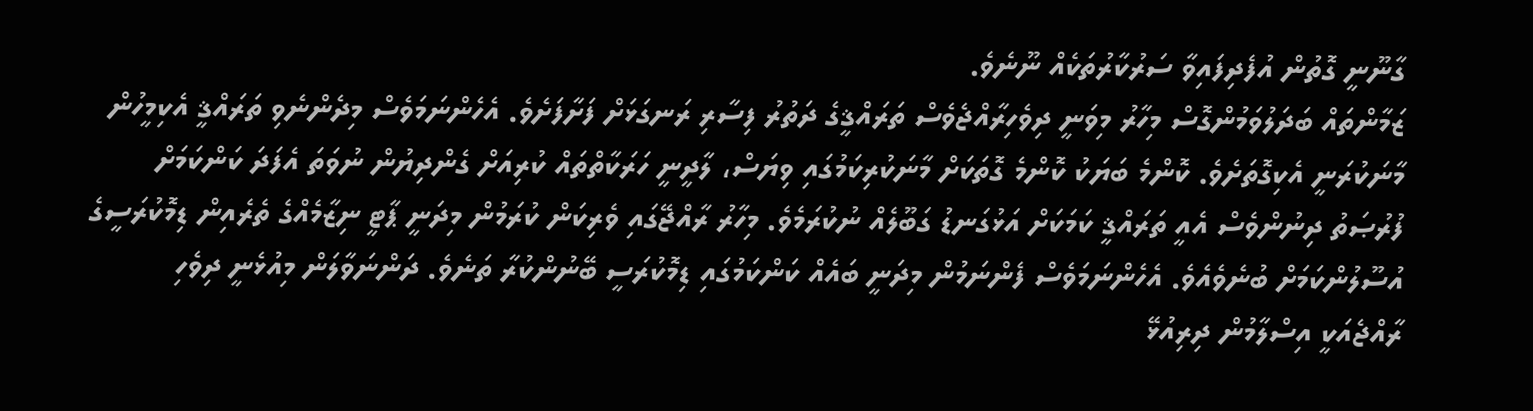ގާނޫނީ ގޮތުން އުފެދިފައިވާ ސަރުކާރުތަކެއް ނޫނެވެ.
ޒަމާންތައް ބަދަލުވަމުންގޮސް މިހާރު މިވަނީ ދިވެހިރާއްޖެވެސް ތަރައްޤީގެ ދަތުރު ފިސާރި ރަނގަޅަށް ފަށާފަށެވެ. އެހެންނަމަވެސް މިދެންނެވި ތަރައްޤީ އެކިމީހުން މާނަކުރަނީ އެކިގޮތަށެވެ. ކޮންމެ ބަޔަކު ކޮންމެ ގޮތަކަށް މާނަކުރިކަމުގައި ވިޔަސް، ލާދީނީ ހަރަކާތްތައް ކުރިއަށް ގެންދިޔުން ނުވަތަ އެފަދަ ކަންކަމަށް ފުރުޞަތު ދިނުންވެސް އެއީ ތަރައްޤީ ކަމަކަށް އަޅުގަނޑު ގަބޫލެއް ނުކުރަމެވެ. މިހާރު ރާއްޖޭގައި ވެރިކަން ކުރަމުން މިދަނީ ޕާޓީ ނިޒާމެއްގެ ތެރެއިން ޑިމޮކުރަސީގެ އުސޫލުންކަމަށް ބުނެވެއެވެ. އެހެންނަމަވެސް ފެންނަމުން މިދަނީ ބައެއް ކަންކަމުގައި ޑިމޮކުރަސީ ބޭނުންކުރާ ތަނެވެ. ދަންނަވާލަން މިއުޅެނީ ދިވެހި ރާއްޖެއަކީ އިސްލާމުން ދިރިއުޅޭ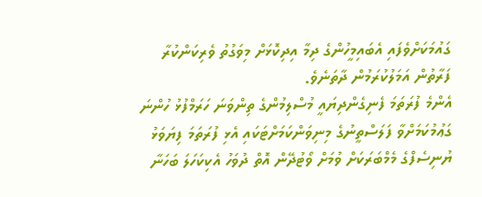ގައުމަކަށްވެފައި އެބައިމީހުންގެ ދިމާ އިދިކޮޅަށް މިވަގުތު ވެރިކަންކުރާ ފަރާތުން އަމަލުކުރަމުން ދާތަނެވެ.
އެންމެ ފުރަތަމަ ފެނިގެންދިޔައީ މުސްލިމުންގެ ތިންވަނަ ހަރަމްފުޅު ހުންނަ ގަޢުމުކަމަށްވާ ފަލަސްތީނުގެ މިނިވަންކަމަށްޓަކައި އެޅި ފުރަތަމަ ފިޔަވަޅު ޔުނިސެފްގެ މެމްބަރަކަށް ވުމަށް ވޯޓުދޭން އޮތް ދުވަހު އެކިކަހަލަ ބަހަނާ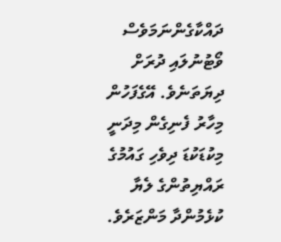ދައްކާގެންނަމަވެސް ވޯޓުނުލައި ދުރަށް ދިޔަތަނެވެ. އޭގެފަހުން މިހާރު ފެނިގެން މިދަނީ މިކުޑަކުޑަ ދިވެހި ގައުމުގެ ރައްޔިތުންގެ ލެޔާ ކުޅެމުންދާ މަންޒަރެވެ.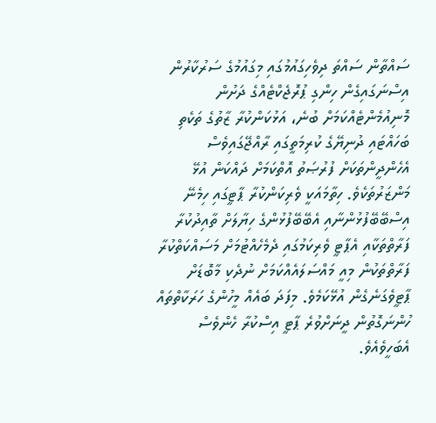ސައްތާން ސައްތަ ދިވެހިގައުމުގައި މިގައުމުގެ ސަރުކާރުން އިސްނަގައިގެން ހިންގި ޕުރޮޖެކްޓެއްގެ ދަށުން މޮނިއުމެންޓެއްކަމަށް ބުނެ، އަޅުކަންކުރާ ޒާތުގެ ތަކެތި ބަހައްޓައި ދުނިޔޭގެ ކުރިމަތީގައި ރާއްޖޭގައިވެސް އެހެންދީންތަކަށް ފުރުޞަތު އޮތްކަމަށް ދައްކަން އުޅޭ މަންޒަރުތަކެވެ. ހިތާމައަކީ ވެރިކަންކުރާ ޕާޓީގައި ހިމެނޭ އިސްބޭބޭފުޅުންނާއި އެބޭބޭފުޅުންގެ ހިޔާލަށް ތާއިދުކުރާ ފަރާތްތަކާއި އެޕާޓީ ވެރިކަމުގައި ދެމެހެއްޓުމަށް މަސައްކަތްކުރާ ފަރާތްތަކުން މިއީ މައްސަލައެއްކަމަށް ނުދެކި މާބޮޑަށް ޕާޓީވެގަނެގެން އުޅޭކަމެވެ. މިފަދަ ބައެއް މީހުންގެ ހަރަކާތްތައް ހުންނަގޮތުން ދީނަށްވުރެ ޕާޓީ އިސްކުރާ ހެންވެސް އެބަހީވެއެވެ.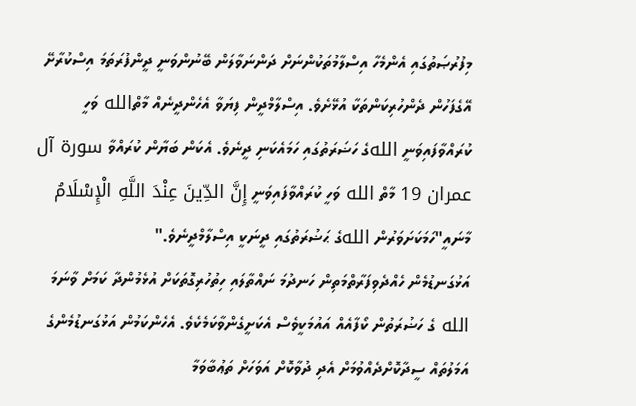މިފުރުޞަތުގައި އެންމެހާ އިސްލާމުތަކުންނަށް ދަންނަވާލަން ބޭނުންވަނީ ދީންފުރަތަމަ އިސްކުރާށޭ އޭގެފަހުން ދެންހުރިކަންތަކާ އުޅޭށެވެ. އިސްލާމްދީން ފިޔަވާ އެހެންދީނެއް މާތްالله ވަހީ ކުރައްވާފައިވަނީ اللهގެ ހަޟަރަތުގައި ހަމައެކަނި ދީނެވެ. އެކަން ބަޔާން ކުރައްވާ سورة آل عمران 19 މާތް الله ވަހީ ކުރައްވާފައިވަނީ إِنَّ الدِّينَ عِنْدَ اللَّهِ الْإِسْلَامُ މާނައީ"ހަމަކަށަވަރުން اللهގެ ޙަޟުރަތުގައި ދީނަކީ އިސްލާމްދީނެވެ."
އަޅުގަނޑުމެން ހެއްދެވިފަރާތްމަތިން ހަނދުމަ ނައްތާލައި ހިތުހުރިގޮތަކަށް އުޅެމުންދާ ކަމަށް ވާނަމަ الله ގެ ހަޟުރަތުން ކޯފާއެއް އައުމަކީވެސް އެކަށީގެންވާކަމެކެވެ. އެހެންކަމުން އަޅުގަނޑުމެންގެ އަމަލުތައް ސީދާކޮށްދެއްވުމަށް އެދި ދުވާކޮށް އަވަހަށް ތަޢުބާވަމާ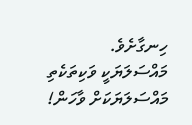ހިނގާށެވެ.
މައްސަލަޔަކީ ވަކިތަކެތި މައްސަލަޔަކަށް ވާހަން!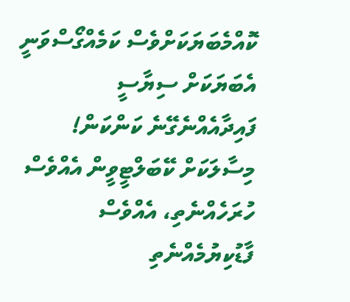ކޮއްމެބަޔަކަށްވެސް ކަމެއްގޯސްވަނީ އެބަޔަކަށް ސިޔާސީ ފައިދާއެއްނެގޭނެ ކަންކަން! މިސާލަކަށް ކޭބަލްޓީވީން އެއްވެސް ހުރަހެއްނެތި، އެއްވެސް ފާޑުކިޔުމެއްނެތި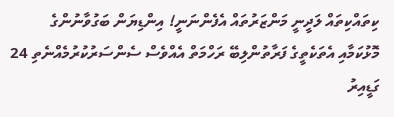ކިތައްކިތައް ލަދީނީ މަންޒަރުތައް އެފެންނަނީ! އިންޑިޔަން ބަގުވާނުންގެ މޮޅުކަމާއި އެތަކެތީގެ ފަރާތުންލިބޭ ރަހްމަތް އެއްވެސް ސެންސަރުކުރުމެއްނެތި 24 ގަޑީއިރު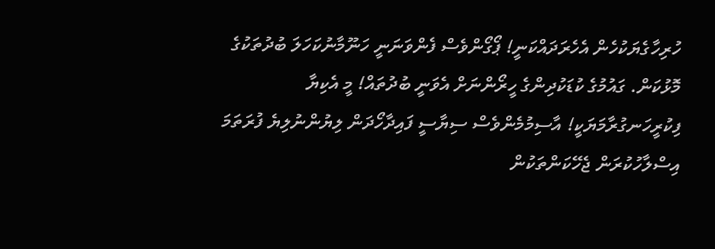ހުރިހާގެޔަކުހެން އެހެރަދައްކަނީ! ޕޯގޯންވެސް ފެންވަނަނީ ހަނޫމާނުކަހަލަ ބުދުތަކުގެ މޮޅުކަން. ގައުމުގެ ކުޑަކުދިންގެ ހީރޯންނަށް އެވަނީ ބުދުތައް! މީ އެކިޔާ ފިކުރީހަނގުރާމަޔަކީ! އާސިމުމެންވެސް ސިޔާސީ ފައިދާހޯދަން ލިޔުންނުލިޔެ ފުރަތަމަ އިސްލާހުކުރަން ޖެހޭކަންތަކުން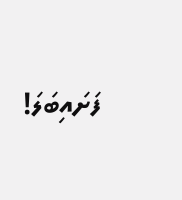ފަށައިބަލަ!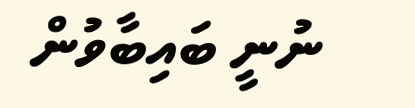ނުނީ ބައިބާވުން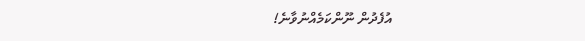އުފެދުން ނޫންކަމެއްނުވާނެ!